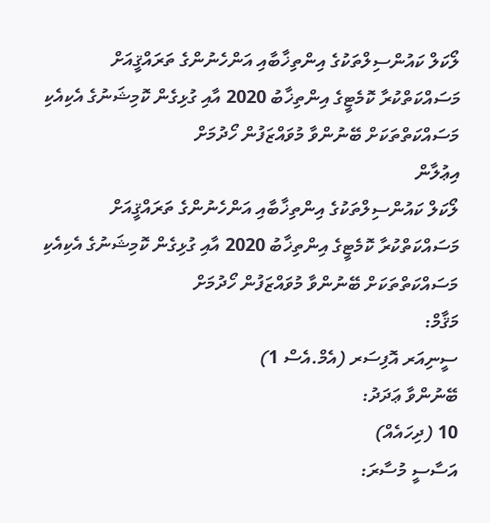ލޯކަލް ކައުންސިލްތަކުގެ އިންތިޚާބާއި އަންހެނުންގެ ތަރައްޤީއަށް މަސައްކަތްކުރާ ކޮމެޓީގެ އިންތިޚާބު 2020 އާއި ގުޅިގެން ކޮމިޝަނުގެ އެކިއެކި މަސައްކަތްތަކަށް ބޭނުންވާ މުވައްޒަފުން ހޯދުމަށް
އިޢުލާން
ލޯކަލް ކައުންސިލްތަކުގެ އިންތިޚާބާއި އަންހެނުންގެ ތަރައްޤީއަށް މަސައްކަތްކުރާ ކޮމެޓީގެ އިންތިޚާބު 2020 އާއި ގުޅިގެން ކޮމިޝަނުގެ އެކިއެކި މަސައްކަތްތަކަށް ބޭނުންވާ މުވައްޒަފުން ހޯދުމަށް
މަޤާމް:
ސީނިއަރ އޮފިސަރ (އެމް.އެސް 1)
ބޭނުންވާ ޢަދަދު:
10 (ދިހައެއް)
އަސާސީ މުސާރަ: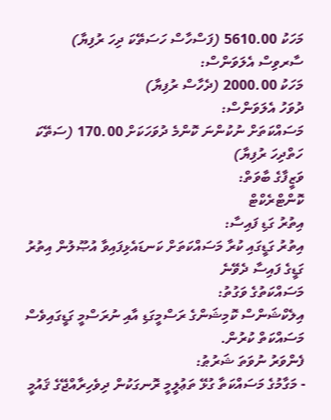މަހަކު 5610.00 (ފަސްހާސް ހަސަތޭކަ ދިހަ ރުފިޔާ)
ސާރވިސް އެލަވަންސް:
މަހަކު 2000.00 (ދެހާސް ރުފިޔާ)
ދުވަހު އެލަވަންސް:
މަސައްކަތަށް ނުކުންނަ ކޮންމެ ދުވަހަކަށް 170.00 (ސަތޭކަ ހަތްދިހަ ރުފިޔާ)
ވަޒީފާގެ ބާވަތް:
ކޮންޓްރެކްޓް
އިތުރު ގަޑި ފައިސާ:
އިތުރު ގަޑީގައި ކުރާ މަސައްކަތަށް ކަނޑައެޅިފައިވާ އުޞޫލުން އިތުރު ގަޑީގެ ފައިސާ ދެވޭނެ
މަސައްކަތުގެ ވަގުތު:
އިލެކްޝަންސް ކޮމިޝަންގެ ރަސްމީގަޑި އާއި ނުރަސްމީ ގަޑީގައިވެސް މަސައްކަތް ކުރުން.
ފެންވަރު ނުވަތަ ޝަރުޠު:
- މަގާމުގެ މަސައްކަތާ ގުޅޭ ތަޢުލީމީ ރޮނގަކުން ދިވެހިރާއްޖޭގެ ޤައުމީ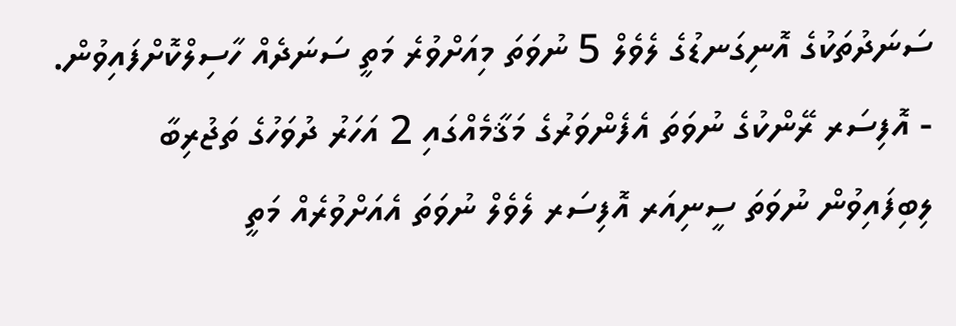ސަނަދުތަކުގެ އޮނިގަނޑުގެ ލެވެލް 5 ނުވަތަ މިއަށްވުރެ މަތީ ސަނަދެއް ހާސިލްކޮށްފައިވުން.
- އޮފިސަރ ރޭންކުގެ ނުވަތަ އެފެންވަރުގެ މަޤާމެއްގައި 2 އަހަރު ދުވަހުގެ ތަޖުރިބާ ލިބިފައިވުން ނުވަތަ ސީނިއަރ އޮފިސަރ ލެވެލް ނުވަތަ އެއަށްވުރެއް މަތީ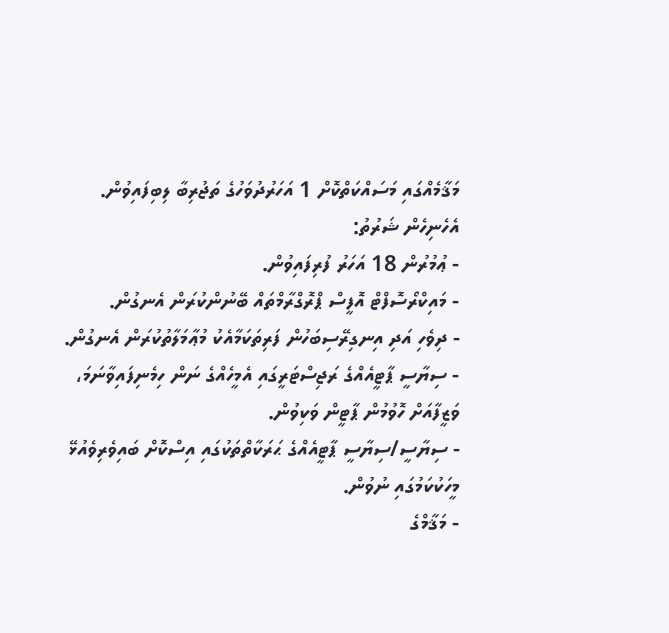މަޤާމެއްގައި މަސައްކަތްކޮށް 1 އަހަރުދުވަހުގެ ތަޖުރިބާ ލިބިފައިވުން.
އެހެނިހެން ޝަރުތު:
- ޢުމުރުން 18 އަހަރު ފުރިފައިވުން.
- މައިކްރޯސޮފްޓް އޮފީސް ޕްރޮގްރާމްތައް ބޭނުންކުރަން އެނގުން.
- ދިވެހި އަދި އިނގިރޭސިބަހުން ފަރިތަކަމާއެކު މުޢާމަލާތުކުރަން އެނގުން.
- ސިޔާސީ ޕާޓީއެއްގެ ރަޖިސްޓަރީގައި އެމީހެއްގެ ނަން ހިމެނިފައިވާނަމަ، ވަޒީފާއަށް ހޮވުމުން ޕާޓީން ވަކިވުން.
- ސިޔާސީ/ސިޔާސީ ޕާޓީއެއްގެ ޙަރަކާތްތަކުގައި އިސްކޮށް ބައިވެރިވެއުޅޭ މީހަކުކަމުގައި ނުވުން.
- މަޤާމްގެ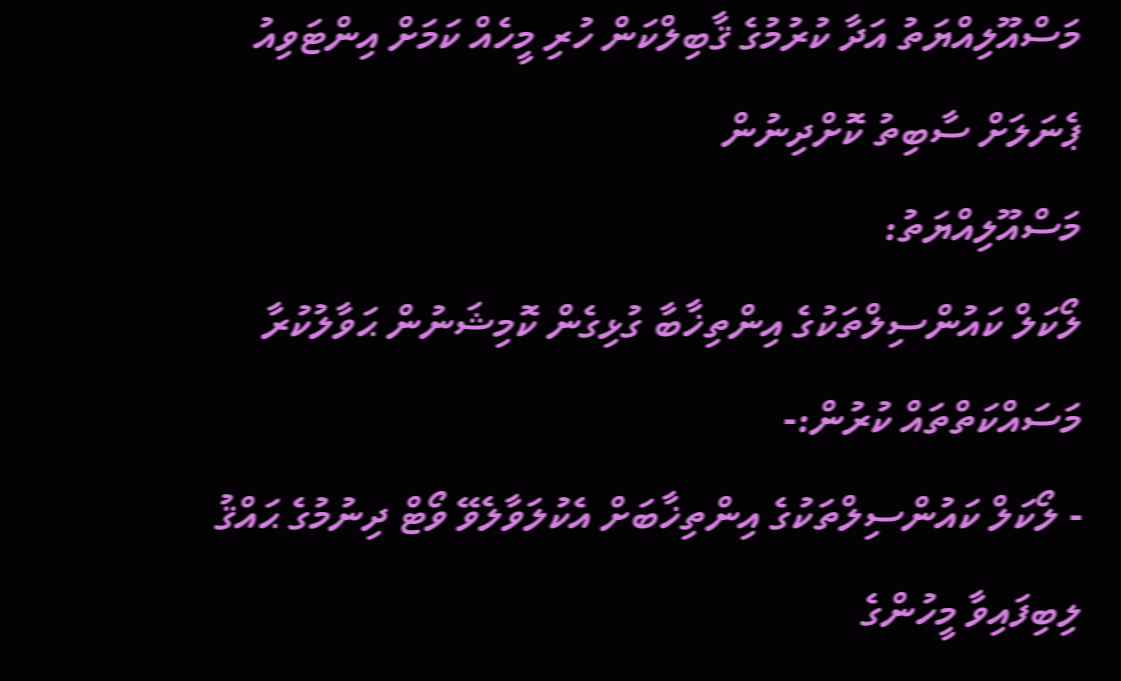މަސްއޫލިއްޔަތު އަދާ ކުރުމުގެ ޤާބިލްކަން ހުރި މީހެއް ކަމަށް އިންޓަވިއު ޕެނަލަށް ސާބިތު ކޮށްދިނުން
މަސްއޫލިއްޔަތު:
ލޯކަލް ކައުންސިލްތަކުގެ އިންތިޚާބާ ގުޅިގެން ކޮމިޝަނުން ޙަވާލުކުރާ މަސައްކަތްތައް ކުރުން:-
- ލޯކަލް ކައުންސިލްތަކުގެ އިންތިޚާބަށް އެކުލަވާލެވޭ ވޯޓް ދިނުމުގެ ޙައްޤު ލިބިފައިވާ މީހުންގެ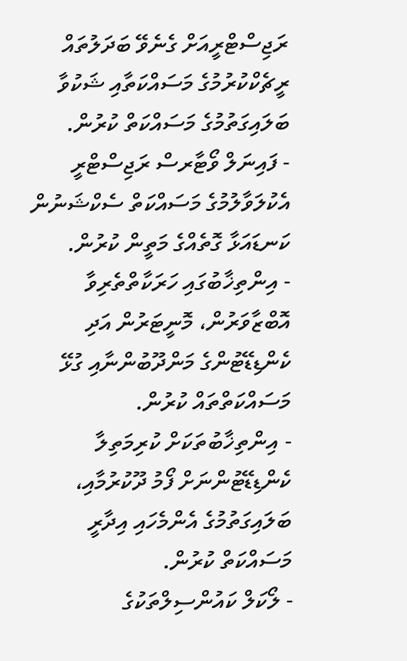ރަޖިސްޓްރީއަށް ގެނެވޭ ބަދަލުތައް ރީޗެކްކުރުމުގެ މަސައްކަތާއި ޝަކުވާ ބަލައިގަތުމުގެ މަސައްކަތް ކުރުން.
- ފައިނަލް ވޯޓާރސް ރަޖިސްޓްރީ އެކުލަވާލުމުގެ މަސައްކަތް ސެކްޝަނުން ކަނޑައަޅާ ގޮތެއްގެ މަތީން ކުރުން.
- އިންތިޚާބުގައި ހަރަކާތްތެރިވާ އޮބްޒާވަރުން، މޮނީޓަރުން އަދި ކެންޑިޑޭޓުންގެ މަންދޫބުންނާއި ގުޅޭ މަސައްކަތްތައް ކުރުން.
- އިންތިޚާބުތަކަށް ކުރިމަތިލާ ކެންޑިޑޭޓުންނަށް ފޯމު ދޫކުރުމާއި، ބަލައިގަތުމުގެ އެންމެހައި އިދާރީ މަސައްކަތް ކުރުން.
- ލޯކަލް ކައުންސިލްތަކުގެ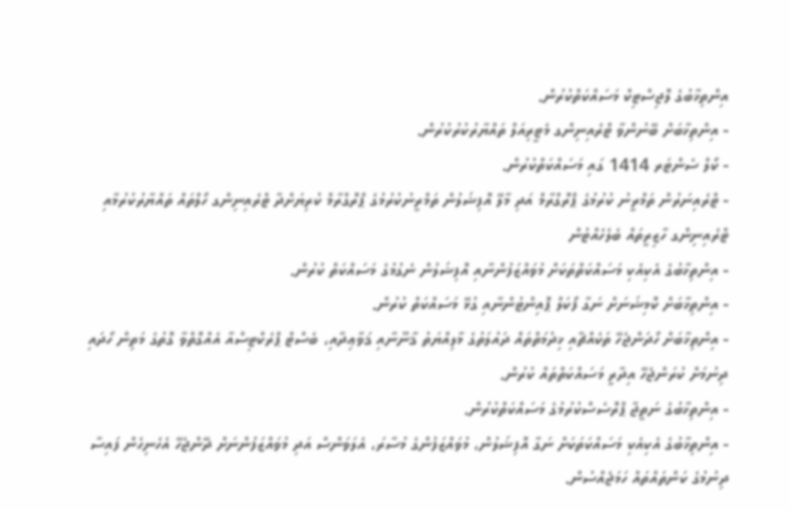އިންތިޚާބުގެ ލޮޖިސްޓިކް މަސައްކަތްކުރުން.
- އިންތިޚާބަށް ބޭނުންވާ ޓްރެއިނިންގ މެޓީރިއަލް ތައްޔާރުކުރުކުރުން.
- ކޯލް ސެންޓަރ 1414 ގައި މަސައްކަތްކުރުން.
- ޓްރެއިނަރުން ތަމްރީނު ކުރުމުގެ ޕްރޮގްރާމް އަދި މާލޭ އޮފިޝަލުން ތަމްރީނުކުރުމުގެ ޕްރޮގްރާމް ކުރިޔަށްދާ ޓްރެއިނިންގ ހޯލްތައް ތައްޔާރުކުރުމާއި ޓްރެއިނިންގ ހާޒިރީތައް ބެލެހެއްޓުން
- އިންތިޚާބުގެ އެކިއެކި މަސައްކަތްތަކަށް މުވައްޒަފުންނާއި އޮފިޝަލުން ނެގުމުގެ މަސައްކަތް ކުރުން.
- އިންތިޚާބަށް ކޮމިޝަނަށް ނަގާ ފޯކަލް ޕޮއިންޓުންނާއި ގުޅޭ މަސައްކަތް ކުރުން.
- އިންތިޚާބަށް ހޯދަންޖެހޭ ތަކެއްޗާއި ޚިދުމަތްތައް ދައުލަތުގެ މާލިއްޔަތު ޤާނޫނާއި ޤަވާޢިދާއި، ބެސްޓް ޕްރެކްޓިސްއާ އެއްގޮތްވާ ގޮތުގެ މަތިން ހޯދައި ދިނުމަށް ކުރަންޖެހޭ އިދާރީ މަސައްކަތްތައް ކުރުން.
- އިންތިޚާބުގެ ނަތީޖާ ޕްރޮސެސްކުރުމުގެ މަސައްކަތްކުރުން.
- އިންތިޚާބުގެ އެކިއެކި މަސައްކަތަކަށް ނަގާ އޮފިޝަލުން، މުވައްޒަފުންގެ މުސާރަ، އެލަވަންސް އަދި މުވައްޒަފުންނަށް ދޭންޖެހޭ އެހެނިހެން ފައިސާ ދިނުމުގެ ކަންތައްތައް ހަމަޖެއްސުން.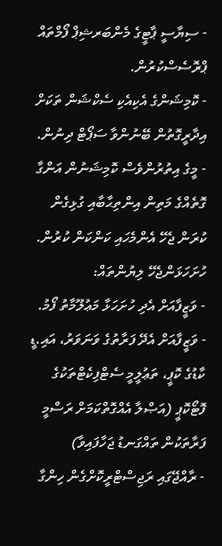- ސިޔާސީ ޕާޓީގެ މެންބަރޝިޕް ފޯމްތައް ޕްރޮސެސްކުރުން.
- ކޮމިޝަންގެ އެކިއެކި ސެކްޝަން ތަކަށް އިދާރީގޮތުން ބޭނުންވާ ސަޕޯޓް ދިނުން.
- މީގެ އިތުރުންވެސް ކޮމިޝަނުން އަންގާ ގޮތެއްގެ މަތިން އިންތިޙާބާއި ގުޅިގެން ކުރަން ޖެހޭ އެންމެހައި ކަންކަން ކުރުން.
ހުށަހަޅަންޖެހޭ ލިޔުންތައް:
- ވަޒީފާއަށް އެދި ހުށަހަޅާ މަޢުލޫމާތު ފޯމު.
- ވަޒީފާއަށް އެދޭ ފަރާތުގެ ވަނަވަރު، އައި.ޑީ ކާޑުގެ ކޮޕީ، ތަޢުލީމީ ސެޓްފިކެޓްތަކުގެ ފޮޓޯކޮޕީ (އަޞްލާ އެއްގޮތްކަމަށް ރަސްމީ ފަރާތަކުން ތައްގަނޑު ޖަހާފައިވާ)
- ރާއްޖޭގައި ރަޖިސްޓްރީކޮށްގެން ހިންގާ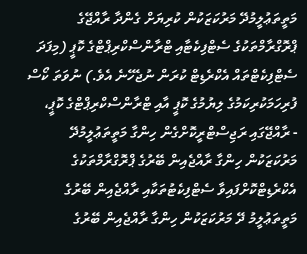މަތީތަޢުލީމުދޭ މަރުކަޒަކުން ކުރިޔަށް ގެންދާ ރާއްޖޭގެ ޕްރޮގްރާމްތަކުގެ ސެޓްފިކެޓާއި ޓްރާންސްކްރިޕްޓްގެ ކޮޕީ (މިފަދަ ސެޓްފިކެޓްތައް އެކްރެޑިޓް ކުރަން ނުޖެހޭނެ އެވެ.) ނުވަތަ ކޯސް ފުރިހަމަކުރިކަމުގެ ލިޔުމުގެ ކޮޕީ އާއި ޓްރާންސްކްރިޕްޓްގެ ކޮޕީ،
- ރާއްޖޭގައި ރަޖިސްޓްރީކޮށްގެން ހިންގާ މަތީތަޢުލީމުދޭ މަރުކަޒަކުން ހިންގާ ރާއްޖެއިން ބޭރުގެ ޕްރޮގްރާމްތަކުގެ އެކްރެޑިޓްކޮށްފައިވާ ސެޓްފިކެޓުތަކާއި ރާއްޖެއިން ބޭރުގެ މަތީތަޢުލީމު ދޭ މަރުކަޒަކުން ހިންގާ ރާއްޖެއިން ބޭރުގެ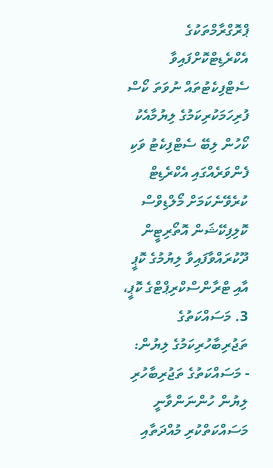ޕްރޮގްރާމްތަކުގެ އެކްރެޑިޓްކޮށްފައިވާ ސެޓްފިކެޓުތައް ނުވަތަ ކޯސް ފުރިހަމަކުރިކަމުގެ ލިޔުމާއެކު ކޯހުން ލިބޭ ސެޓްފިކެޓު ވަކި ފެންވަރެއްގައި އެކްރެޑިޓް ކުރެވޭނެކަމަށް މޯލްޑިވްސް ކޮލިފިކޭޝަން އޮތޯރިޓީން ދޫކުރައްވާފައިވާ ލިޔުމުގެ ކޮޕީ އާއި ޓްރާންސްކްރިޕްޓްގެ ކޮޕީ،
3. މަސައްކަތުގެ ތަޖުރިބާހުރިކަމުގެ ލިޔުން:
- މަސައްކަތުގެ ތަޖުރިބާހުރި ލިޔުން ހުންނަންވާނީ މަސައްކަތްކުރި މުއްދަތާއި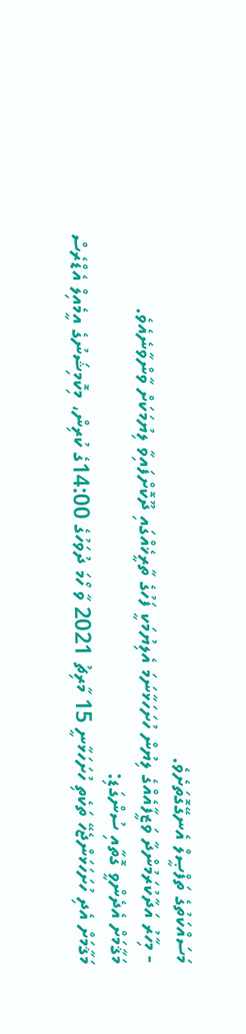މަސައްކަތުގެ ތަފްޞީލް އެނގޭގޮތަށެވެ.
- މިހާރު އަދާކުރަމުންދާ ވަޒީފާއެއްގެ ލިޔުން ހުށަހަޅާނަމަ އެލިޔުމަކީ ފަހުގެ ތާރީޚެއްގައި ދޫކޮށްފައިވާ ލިޔުމަކަށް ވާންވާނެއެވެ.
މަޤާމަށް އެދެންވީ ގޮތާއި ސުންގަޑި:
މަޤާމަށް އެދި ހުށަހަޅަންޖެހޭ ތަކެތި ހުށަހަޅާނީ 15 މާރިޗު 2021 ވާ ހޯމަ ދުވަހުގެ 14:00ގެ ކުރިން، މިކޮމިޝަނުގެ އީމެއިލް އެޑްރެސް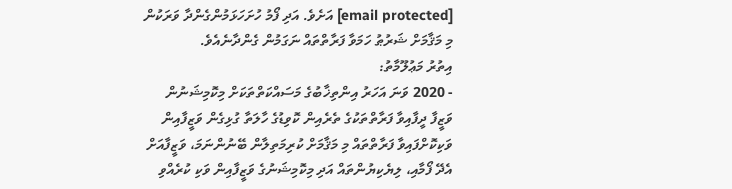[email protected] އަށެވެ. އަދި ފޯމު ހުށަހަޅަމުންގެންދާ ވަރަކުން މި މަޤާމަށް ޝަރުޠު ހަމަވާ ފަރާތްތައް ނަގަމުން ގެންދާނެއެވެ.
އިތުރު މަޢުލޫމާތު:
- 2020 ވަނަ އަހަރު އިންތިޚާބުގެ މަސައްކަތްތަކަށް މިކޮމިޝަނުން ވަޒީފާ ދީފާއިވާ ފަރާތްތަކުގެ ތެރެއިން ކޮވިޑުގެ ހާލަތާ ގުޅިގެން ވަޒީފާއިން ވަކިކޮށްފައިވާ ފަރާތްތައް މި މަޤާމަށް ކުރިމަތިލާން ބޭނުންނަމަ، ވަޒީފާއަށް އެދޭ ފޯމާއި، ލިޔެކިޔުންތައް އަދި މިކޮމިޝަނުގެ ވަޒީފާއިން ވަކި ކުރެއްވި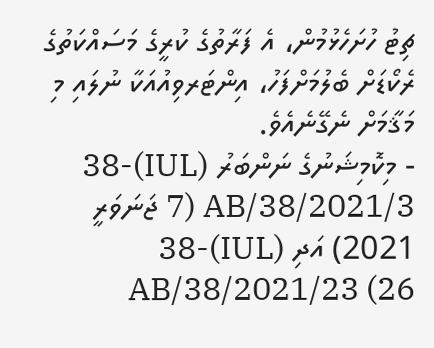ޗިޓު ހުށަހެޅުމުން، އެ ފަރާތުގެ ކުރީގެ މަސައްކަތުގެ ރެކޯޑަށް ބެލުމަށްފަހު، އިންޓަރވިއުއަކާ ނުލައި މި މަޤާމަށް ނެގޭނެއެވެ.
- މިކޮމިޝަނުގެ ނަންބަރު (IUL)38-AB/38/2021/3 (7 ޖަނަވަރީ 2021) އަދި (IUL)38-AB/38/2021/23 (26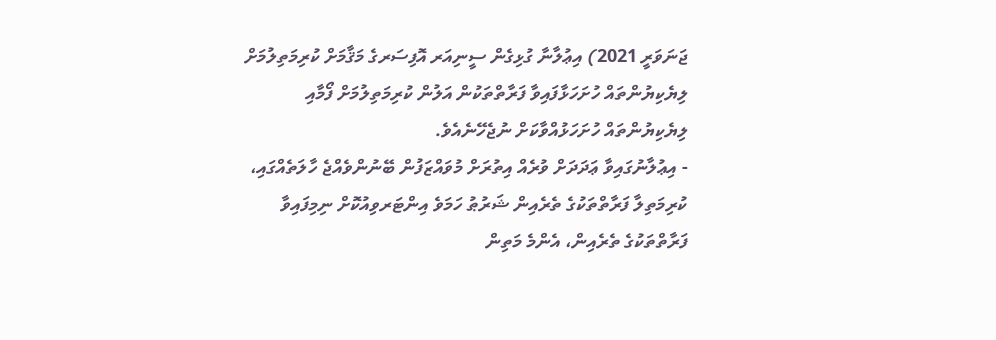ޖަނަވަރީ 2021) އިޢުލާނާ ގުޅިގެން ސީނިއަރ އޮފިސަރގެ މަޤާމަށް ކުރިމަތިލުމަށް ލިޔެކިޔުންތައް ހުށަހަޅާފައިވާ ފަރާތްތަކުން އަލުން ކުރިމަތިލުމަށް ފޯމާއި ލިޔެކިޔުންތައް ހުށަހަޅުއްވާކަށް ނުޖެހޭނެއެވެ.
- އިޢުލާނުގައިވާ ޢަދަދަށް ވުރެއް އިތުރަށް މުވައްޒަފުން ބޭނުންވެއްޖެ ހާލަތެއްގައި، ކުރިމަތިލާ ފަރާތްތަކުގެ ތެރެއިން ޝަރުޠު ހަމަވެ އިންޓަރވިއުކޮށް ނިމިފައިވާ ފަރާތްތަކުގެ ތެރެއިން، އެންމެ މަތިން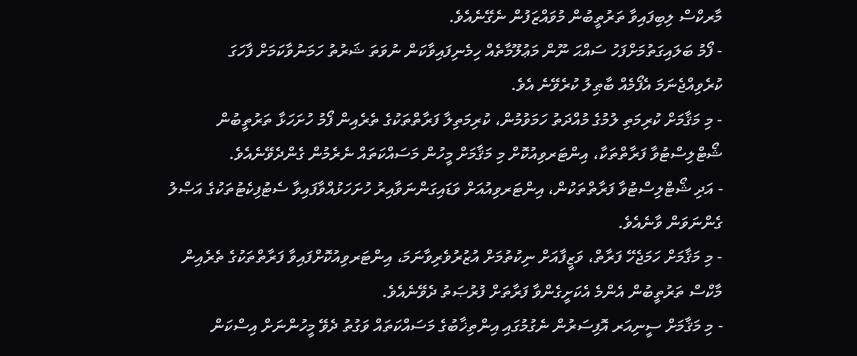މާރކްސް ލިބިފައިވާ ތަރުތީބުން މުވައްޒަފުން ނެގޭނެއެވެ.
- ފޯމު ބަލައިގަތުމަށްފަހު ސައްޙަ ނޫން މަޢުލޫމާތެއް ހިމެނިފައިވާކަން ނުވަތަ ޝަރުތު ހަމަނުވާކަމަށް ފާހަގަ ކުރެވިއްޖެނަމަ އެފޯމެއް ބާޠިލު ކުރެވޭނެ އެވެ.
- މި މަޤާމަށް ކުރިމަތި ލުމުގެ މުއްދަތު ހަމަވުމުން، ކުރިމަތިލާ ފަރާތްތަކުގެ ތެރެއިން ފޯމު ހުށަހަޅާ ތަރުތީބުން ޝޯޓްލިސްޓުވާ ފަރާތްތަކާ، އިންޓަރވިއުކޮށް މި މަޤާމަށް މީހުން މަސައްކަތައް ނެރެމުން ގެންދެވޭނެއެވެ.
- އަދި ޝޯޓްލިސްޓުވާ ފަރާތްތަކުން، އިންޓަރވިއުއަށް ވަޑައިގަންނަވާއިރު ހުށަހަޅުއްވާފައިވާ ސެޓުފިކެޓުތަކުގެ އަޞްލު ގެންނަވަން ވާނެއެވެ.
- މި މަޤާމަށް ހަމަޖެހޭ ފަރާތް، ވަޒީފާއަށް ނިކުތުމަށް އުޒުރުވެރިވާނަމަ، އިންޓަރވިއުކޮށްފައިވާ ފަރާތްތަކުގެ ތެރެއިން މާކްސް ތަރުތީބުން އެންމެ އެކަށީގެންވާ ފަރާތަށް ފުރުޞަތު ދެވޭނެއެވެ.
- މި މަޤާމަށް ސީނިއަރ އޮފިސަރުން ނެގުމުގައި އިންތިޚާބުގެ މަސައްކަތައް ވަގުތު ދެވޭ މީހުންނަށް އިސްކަން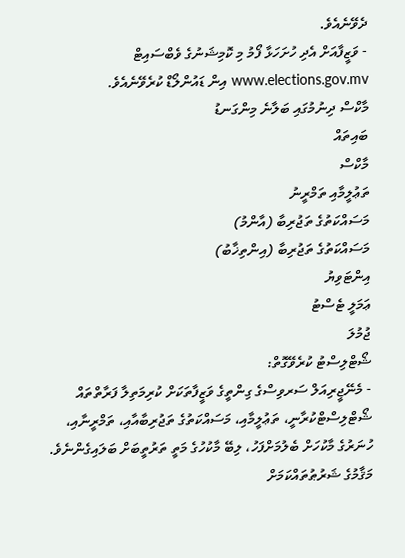ދެވޭނެއެވެ.
- ވަޒީފާއަށް އެދި ހުށަހަޅާ ފޯމު މި ކޮމިޝަނުގެ ވެބްސައިޓް www.elections.gov.mv އިން ޑައުންލޯޑް ކުރެވޭނެއެވެ.
މާކްސް ދިނުމުގައި ބަލާނެ މިންގަނޑު
ބައިތައް
މާކްސް
ތަޢުލީމާއި ތަމްރީނު
މަސައްކަތުގެ ތަޖުރިބާ (އާންމު)
މަސައްކަތުގެ ތަޖުރިބާ (އިންތިޚާބު)
އިންޓަވިޔު
ޢަމަލީ ޓެސްޓު
ޖުމުލަ
ޝޯޓްލިސްޓު ކުރެވޭގޮތް:
- މެނޭޖީރިއަލް ސަރވިސްގެ ގިންތީގެ ވަޒީފާތަކަށް ކުރިމަތިލާ ފަރާތްތައް ޝޯޓްލިސްޓްކުރާނީ، ތަޢުލީމާއި، މަސައްކަތުގެ ތަޖުރިބާއާއި، ތަމްރީނާއި، ހުނަރުގެ މާކުހަށް ބެލުމަށްފަހު، ލިބޭ މާކުހުގެ މަތީ ތަރުތީބަށް ބަލައިގެންނެވެ. މަޤާމުގެ ޝަރުޠުތައްކަމަށް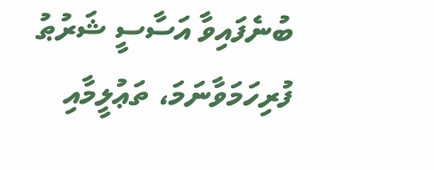ބުނެފައިވާ އަސާސީ ޝަރުޠު ފުރިހަމަވާނަމަ، ތަޢުލީމާއި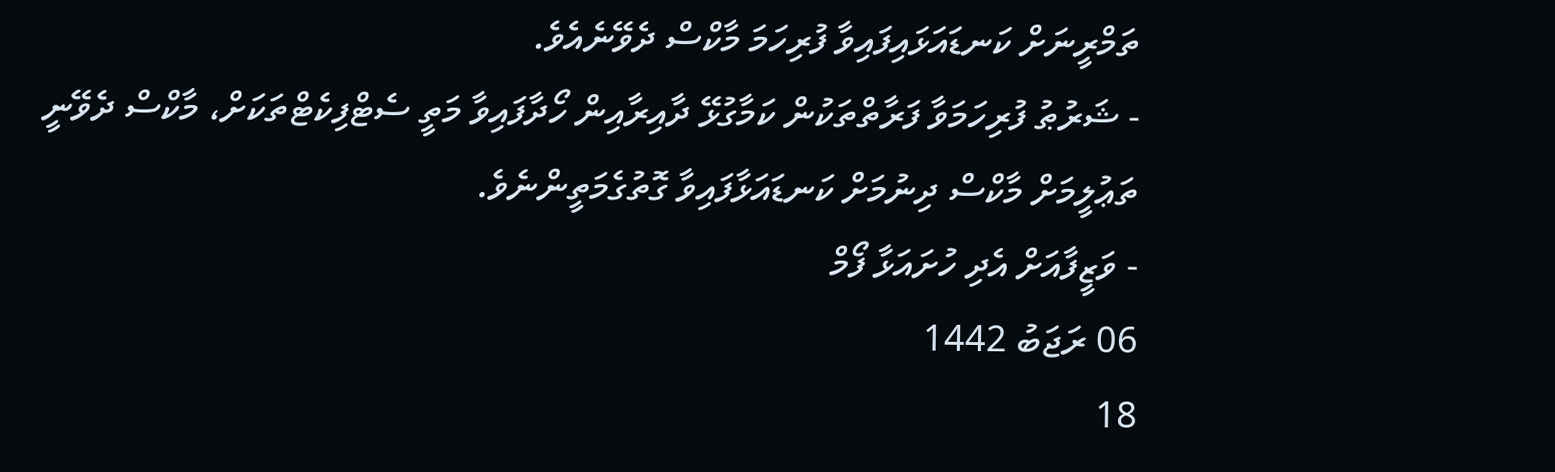ތަމްރީނަށް ކަނޑައަޅައިފައިވާ ފުރިހަމަ މާކްސް ދެވޭނެއެވެ.
- ޝަރުޠު ފުރިހަމަވާ ފަރާތްތަކުން ކަމާގުޅޭ ދާއިރާއިން ހޯދާފައިވާ މަތީ ސެޓްފިކެޓްތަކަށް، މާކްސް ދެވޭނީ ތަޢުލީމަށް މާކްސް ދިނުމަށް ކަނޑައަޅާފައިވާ ގޮތުގެމަތީންނެވެ.
- ވަޒީފާއަށް އެދި ހުށައަޅާ ފޯމް
06 ރަޖަބު 1442
18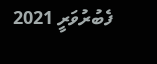ފެބުރުވަރީ 2021